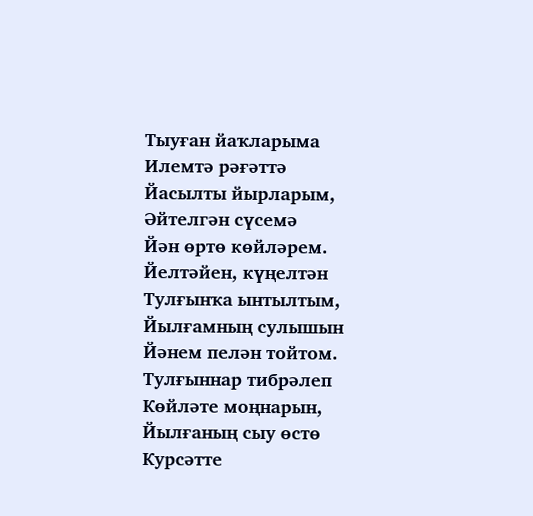Тыуған йаҡларыма
Илемтә рәғәттә
Йасылты йырларым,
Әйтелгән сүсемә
Йән өртө көйләрем.
Йелтәйен, күңелтән
Тулғынҡа ынтылтым,
Йылғамның сулышын
Йәнем пелән тойтом.
Тулғыннар тибрәлеп
Көйләте моңнарын,
Йылғаның сыу өстө
Курсәтте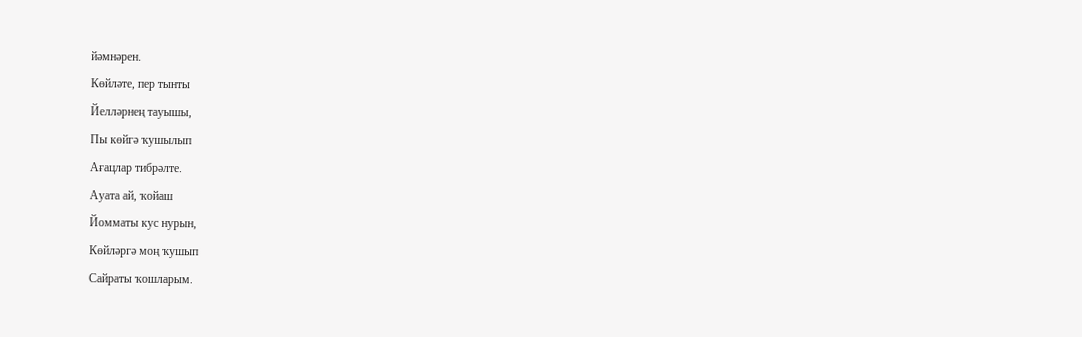йәмнәрен.
Көйләте, пер тынты
Йелләрнең тауышы,
Пы көйгә ҡушылып
Ағацлар тибрәлте.
Ауата ай, ҡойаш
Йомматы кус нурын,
Көйләргә моң ҡушып
Сайраты ҡошларым.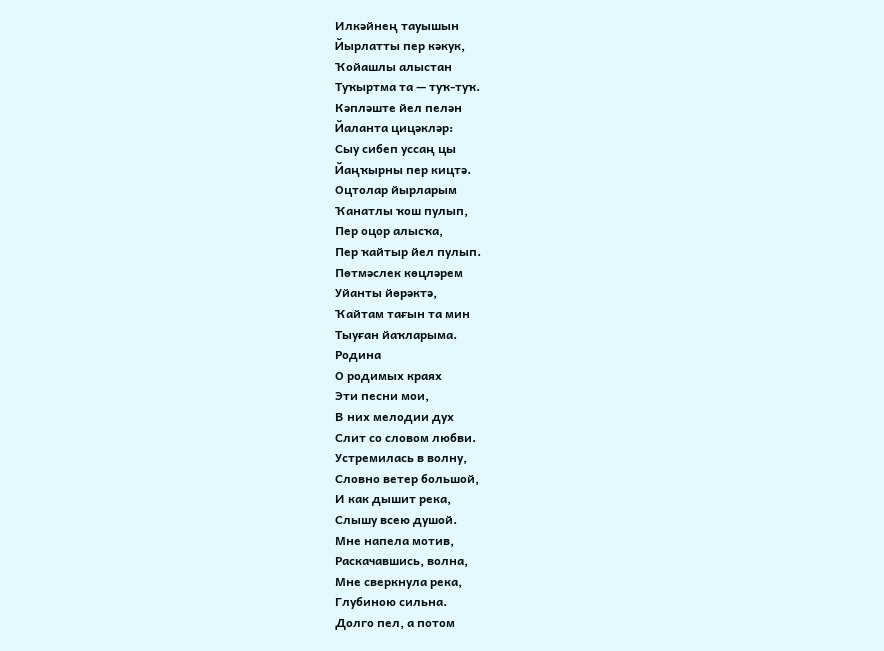Илкәйнең тауышын
Йырлатты пер кәкук,
Ҡойашлы алыстан
Туҡыртма та — туҡ-туҡ.
Кәпләште йел пелән
Йаланта цицәкләр:
Сыу сибеп уссаң цы
Йаңҡырны пер кицтә.
Оцтолар йырларым
Ҡанатлы ҡош пулып,
Пер оцор алысҡа,
Пер ҡайтыр йел пулып.
Пөтмәслек көцләрем
Уйанты йөрәктә,
Ҡайтам тағын та мин
Тыуған йаҡларыма.
Родина
О родимых краях
Эти песни мои,
В них мелодии дух
Слит со словом любви.
Устремилась в волну,
Словно ветер большой,
И как дышит река,
Слышу всею душой.
Мне напела мотив,
Раскачавшись, волна,
Мне сверкнула река,
Глубиною сильна.
Долго пел, а потом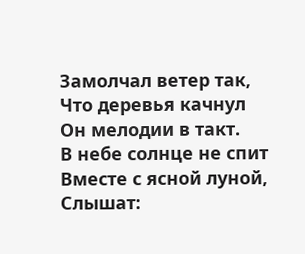Замолчал ветер так,
Что деревья качнул
Он мелодии в такт.
В небе солнце не спит
Вместе с ясной луной,
Слышат: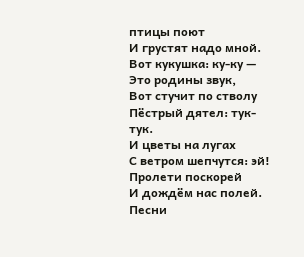птицы поют
И грустят надо мной.
Вот кукушка: ку-ку —
Это родины звук,
Вот стучит по стволу
Пёстрый дятел: тук-тук.
И цветы на лугах
С ветром шепчутся: эй!
Пролети поскорей
И дождём нас полей.
Песни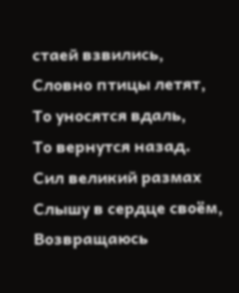стаей взвились,
Словно птицы летят,
То уносятся вдаль,
То вернутся назад.
Сил великий размах
Слышу в сердце своём,
Возвращаюсь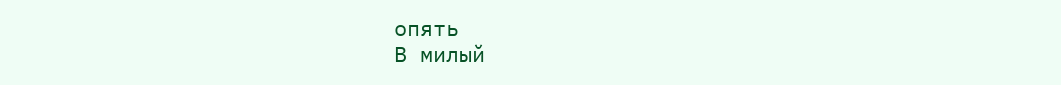опять
В милый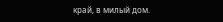край, в милый дом.